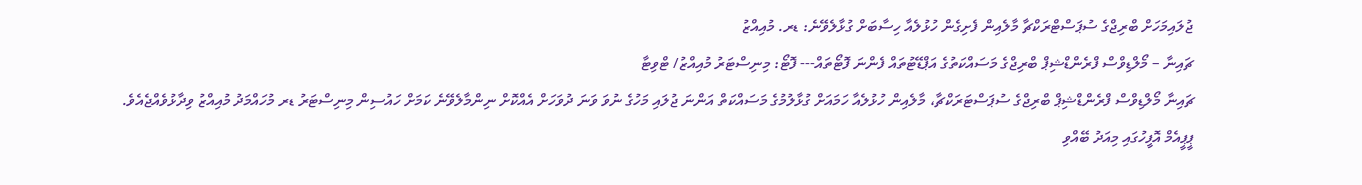ޖުލައިމަހަށް ބްރިޖްގެ ސުޕަސްޓްރަކްޗާ މާލެއިން ފެށިގެން ހުޅުލެއާ ހިސާބަށް ގުޅާލެވޭނެ: ޑރ. މުއިއްޒު
ޗައިނާ – މޯލްޑިވްސް ފްރެންޑްޝިޕް ބްރިޖްގެ މަސައްކަތުގެ އަޕްޑޭޓުތައް ފެންނަ ފޮޓޯތައް--- ފޮޓޯ: މިނިސްޓަރު މުއިއްޒު/ ޓްވިޓާ
ޗައިނާ މޯލްޑިވްސް ފްރެންޑްޝިޕް ބްރިޖްގެ ސުޕަސްޓަރަކްޗާ، މާލެއިން ހުޅުލެއާ ހަމައަށް ގުޅާލުމުގެ މަސައްކަތް އަންނަ ޖުލައި މަހުގެ ނުވަ ވަނަ ދުވަހަށް އެއްކޮށް ނިންމާލެވޭނެ ކަމަށް ހައުސިން މިނިސްޓަރު ޑރ މުހައްމަދު މުއިއްޒު ވިދާޅުވެއްޖެއެވެ.
ޕީޕީއެމް އޮފީހުގައި މިއަދު ބޭއްވި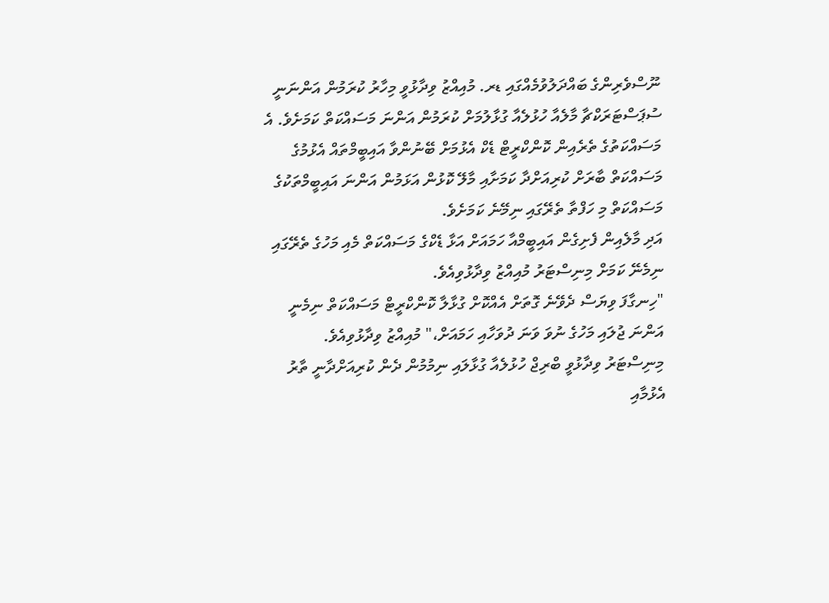ނޫސްވެރިންގެ ބައްދަލުވުމެއްގައި ޑރ. މުއިއްޒު ވިދާޅުވީ މިހާރު ކުރަމުން އަންނަނީ ސުޕަސްޓަރަކްޗާ މާލެއާ ހުޅުލެއާ ގުޅާލުމަށް ކުރަމުން އަންނަ މަސައްކަތް ކަމަށެވެ. އެ މަސައްކަތުގެ ތެރެއިން ކޮންކްރީޓް ޑެކް އެޅުމަށް ބޭނުންވާ އައިބީމްތައް އެޅުމުގެ މަސައްކަތް ބާރަށް ކުރިއަށްދާ ކަމަށާއި މާލޭ ކޮޅުން އަޅަމުން އަންނަ އައިބީމްތަކުގެ މަސައްކަތް މި ހަފްތާ ތެރޭގައި ނިމޭނެ ކަމަށެވެ.
އަދި މާލެއިން ފެށިގެން އައިބީމްއާ ހަމައަށް އަޅާ ޑެކްގެ މަސައްކަތް މެއި މަހުގެ ތެރޭގައި ނިމެނޭ ކަމަށް މިނިސްޓަރު މުއިއްޒު ވިދާޅުވިއެވެ.
"ހިނގާފަ ވިޔަސް ދެވޭނެ ގޮތަށް އެއްކޮށް ގުޅާލާ ކޮންކްރީޓް މަސައްކަތް ނިމެނީ އަންނަ ޖުލައި މަހުގެ ނުވަ ވަނަ ދުވަހާއި ހަމައަށް،" މުއިއްޒު ވިދާޅުވިއެވެ.
މިނިސްޓަރު ވިދާޅުވީ ބްރިޖް ހުޅުލެއާ ގުޅާލައި ނިމުމުން ދެން ކުރިއަށްދާނީ ތާރު އެޅުމާއި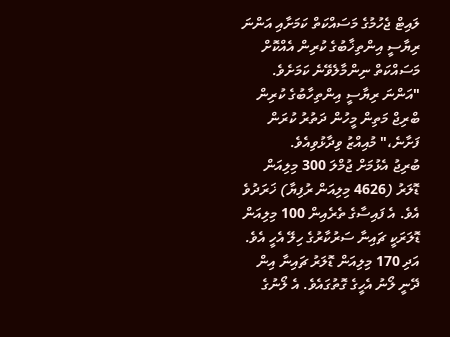ލައިޓް ޖެހުމުގެ މަސައްކަތް ކަމަށާއި އަންނަ ރިޔާސީ އިންތިޚާބުގެ ކުރިން އެއްކޮށް މަސައްކަތް ނިންމާލެވޭނެ ކަމަށެވެ.
"އަންނަ ރިޔާސީ އިންތިހާބުގެ ކުރިން ބްރިޖް މަތިން މީހުން ދަތުރު ކުރަން ފަށާނެ،" މުއިއްޒު ވިދާޅުވިއެވެ.
ބުރިޖު އެޅުމަށް ޖުމްލަ 300 މިލިއަން ޑޮލަރު (4626 މިލިއަން ރުފިޔާ) ޚަރަދުވެ އެވެ. އެ ފައިސާގެ ތެރެއިން 100 މިލިއަން ޑޮލަރަކީ ޗައިނާ ސަރުކާރުގެ ހިލޭ އެހީ އެވެ. އަދި 170 މިލިއަން ޑޮލަރު ޗައިނާ އިން ދޭނީ ލޯނު އެހީގެ ގޮތުގައެވެ. އެ ލޯނުގެ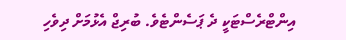އިންޓްރެސްޓަކީ ދެ ޕަސެންޓެވެ. ބުރިޖް އެޅުމަށް ދިވެހި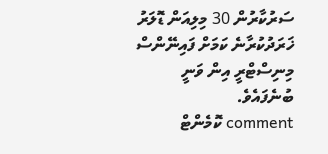ސަރުކާރުން 30 މިލިއަން ޑޮލަރު ޚަރަދުކުރާނެ ކަމަށް ފައިނޭންސް މިނިސްޓްރީ އިން ވަނީ ބުނެފައެވެ.
comment ކޮމެންޓް